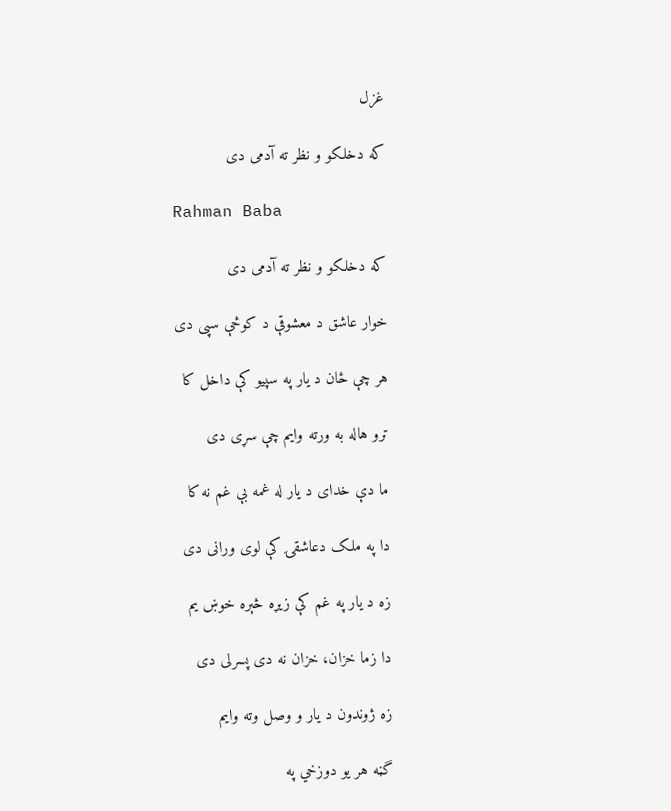غزل

که دخلکو و نظر ته آدمی دی

Rahman Baba

که دخلکو و نظر ته آدمی دی

خوار عاشق د معشوقې د کوڅې سپی دی

هر چې ځان د يار په سپيو کې داخل کا

ترو هاله به ورته وايم چې سړی دی

ما دې خدای د يار له غمه بې غم نه کا

دا په ملک دعاشقۍ کې لوی ورانی دی

زه د يار په غم کې زيړه څېره خوښ يم

دا زما خزان، خزان نه دی پسرلی دی

زه ژوندون د يار و وصل وته وايم

گڼه هر يو دوزخي په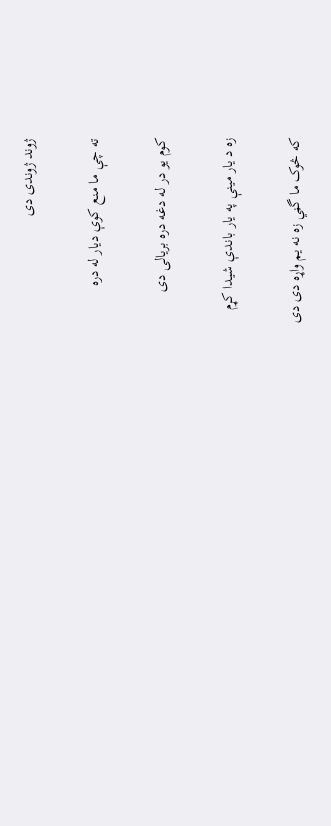ژوند ژوندی دی

ته چې ما منع کوې ديار له دره

کوم يو در له دغه دره بريالی دی

زه د يار مينې په يار باندې شيدا کړم

که څوک ما گڼي زه نه يم واړه دی دی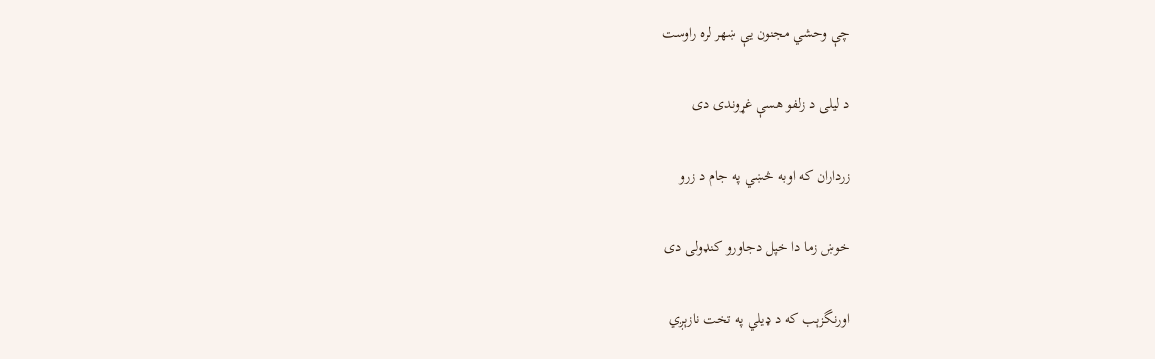چې وحشي مجنون يې ښهر لره راوست

د ليلی د زلفو هسې غړوندی دی

زرداران که اوبه څښي په جام د زرو

خوښ زما دا خپل دجاورو کنډولی دی

اورنگزېب که د ډيلي په تخت نازېږي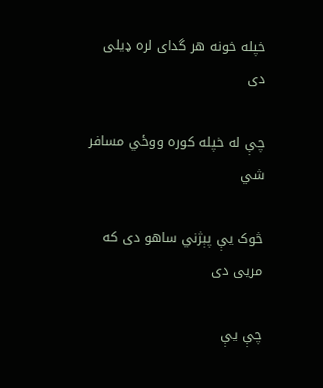خپله خونه هر گدای لره ډيلی دی

چې له خپله کوره ووځي مسافر شي

څوک يې پېژني ساهو دی که مريی دی

چې يې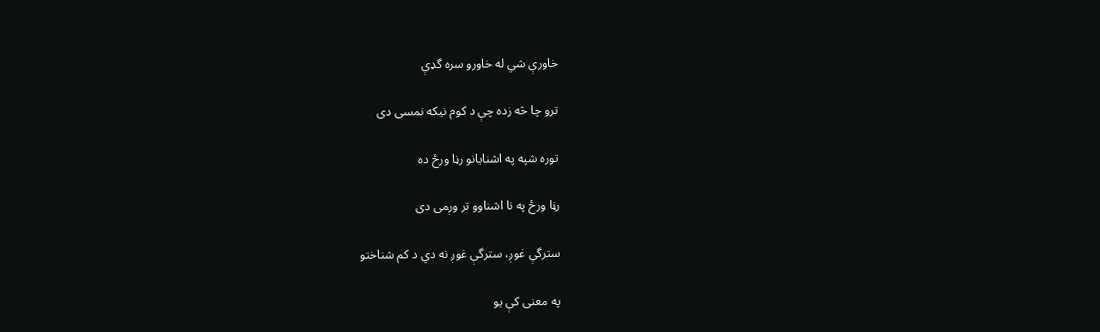خاورې شي له خاورو سره گډې

ترو چا څه زده چې د کوم نيکه نمسی دی

توره شپه په اشنايانو رڼا ورځ ده

رڼا ورځ په نا اشناوو تر وږمی دی

سترگې غوږ، سترگې غوږ نه دي د کم شناختو

په معنی کې يو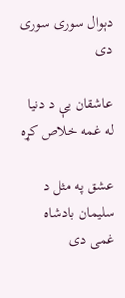دېوال سوری سوری دی

عاشقان يې د دنيا له غمه خلاص کړه

عشق په مثل د سليمان بادشاه غمی دی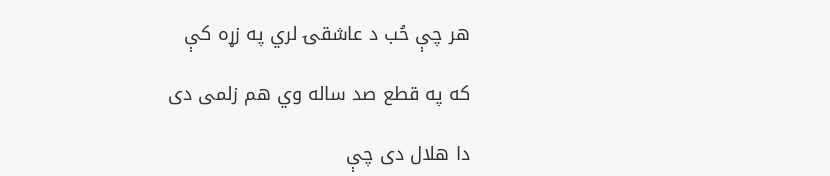هر چې حُب د عاشقۍ لري په زړه کې

که په قطع صد ساله وي هم زلمی دی

دا هلال دی چې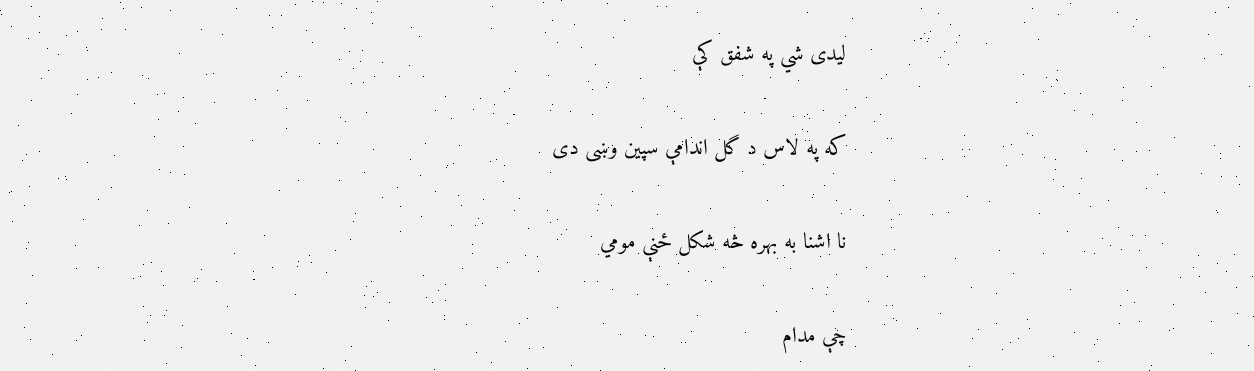ليدی شي په شفق کې

که په لاس د گل اندامې سپين وښی دی

نا اشنا به بهره څه شکل ځنې مومي

چې مدام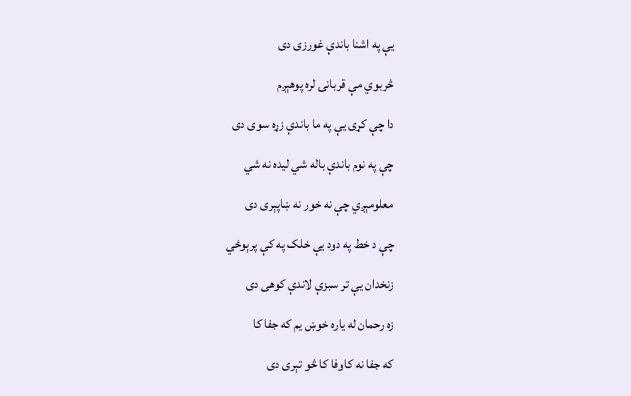يې په اشنا باندې غورزی دی

څربوي مې قربانۍ لره پوهېږم

دا چې کړی يې په ما باندې زړه سوی دی

چې په نوم باندې باله شي ليده نه شي

معلومېږي چې نه خور نه ښاپېری دی

چې د خط په دود يې خلک په کې پرېوځي

زنخدان يې تر سبزې لاندې کوهی دی

زه رحمان له ياره خوښ يم که جفا کا

که جفا نه کاوفا کا څو تېری دی